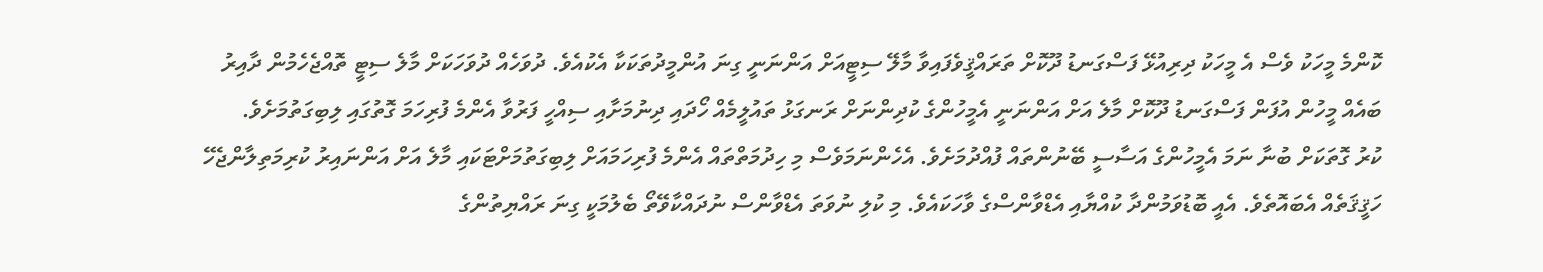ކޮންމެ މީހަކު ވެސް އެ މީހަކު ދިރިއުޅޭ ފަސްގަނޑު ދޫކޮށް ތަރައްޤީވެފައިވާ މާލޭ ސިޓީއަށް އަންނަނީ ގިނަ އުންމީދުތަކަކާ އެކުއެވެ. ދުވަހެއް ދުވަހަކަށް މާލެ ސިޓީ ތޮއްޖެހެމުން ދާއިރު ބައެއް މީހުން އުފަން ފަސްގަނޑު ދޫކޮށް މާލެ އަށް އަންނަނީ އެމީހުންގެ ކުދިންނަށް ރަނގަޅު ތައުލީމެއް ހޯދައި ދިނުމަށާއި ސިއްހީ ފަރުވާ އެންމެ ފުރިހަމަ ގޮތުގައި ލިބިގަތުމަށެވެ.
ކުރު ގޮތަކަށް ބުނާ ނަމަ އެމީހުންގެ އަސާސީ ބޭނުންތައް ފުއްދުމަށެވެ. އެހެންނަމަވެސް މި ހިދުމަތްތައް އެންމެ ފުރިހަމައަށް ލިބިގަތުމަށްޓަކައި މާލެ އަށް އަންނައިރު ކުރިމަތިލާންޖެހޭ ހަޤީޤަތެއް އެބައޮތެވެ. އެއީ ބޮޑުވަމުންދާ ކުއްޔާއި އެޑްވާންސްގެ ވާހަކައެވެ. މި ކުލި ނުވަތަ އެޑްވާންސް ނުދައްކާވޭތޯ ބެލުމަކީ ގިނަ ރައްޔިތުންގެ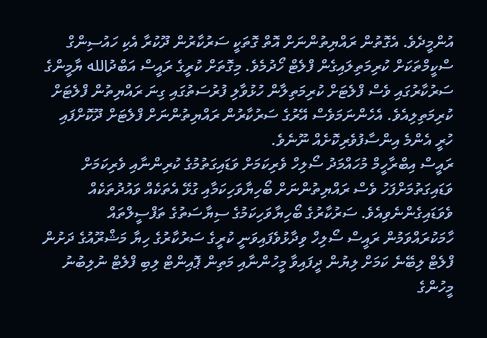އުންމީދެވެ. އެގޮތުން ރައްޔިތުންނަށް އޮތް ގޮތަކީ ސަރުކާރުން ދޫކުރާ އެކި ހައުސިންގް ސްކީމްތަކަށް ކުރިމަތިލައިގެން ފްލެޓް ހޯދުމެވެ. މިގޮތަށް ކުރީގެ ރައީސް އަބްދުالله ޔާމީންގެ ސަރުކާރުގައި ވެސް ފްލެޓަށް ކުރިމަތިލާން ހުޅުވާލި ފުރުސަތުގައި ގިނަ ރައްޔިތުން ފްލެޓަށް ކުރިމަތިލިއެވެ. އެހެންނަމަވެސް އޭރުގެ ސަރުކާރުން ރައްޔިތުންނަށް ފްލެޓަށް ދޫކޮށްފައި ހުރީ އެންމެ އިންސާފުވެރިކޮށެއް ނޫނެވެ.
ރައީސް އިބްރާހީމް މުހައްމަދު ސޯލިހް ވެރިކަމަށް ވަޑައިގަތުމުގެ ކުރިންނާއި ވެރިކަމަށް ވަޑައިގަތުމަށްފަހު ވެސް ރައްޔިތުންނަށް ބޯހިޔާވަހިކަމާއި ގުޅޭ އެތަކެއް ވައުދުތަކެއް ވެވަޑައިގެންނެވިއެވެ. ސަރުކާރުގެ ބޯހިޔާވަހިކަމުގެ ސިޔާސަތުގެ ތަފްސީލްތައް ހާމަކުރައްވަމުން ރައީސް ސޯލިހް ވިދާޅުވެފައިވަނީ ކުރީގެ ސަރުކާރުގެ ހިޔާ މަޝްރޫއުގެ ދަށުން ފްލެޓް ލިބޭނެ ކަމަށް ލިޔުން ދީފައިވާ މީހުންނާއި މަތިން ޕޮއިންޓް ލިބި ފްލެޓް ނުލިބުނު މީހުންގެ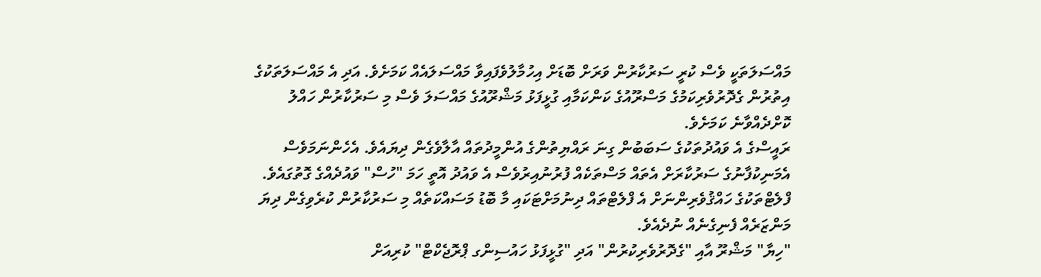މައްސަލަތަކީ ވެސް ކުރީ ސަރުކާރުން ވަރަށް ބޮޑަށް އިހުމާލުވެފައިވާ މައްސަލައެއް ކަމަށެވެ. އަދި އެ މައްސަލަތަކުގެ އިތުރުން ގެދޮރުވެރިކަމުގެ މަސްރޫއުގެ ކަންކަމާއި ގުޅީފަޅު މަޝްރޫއުގެ މައްސަލަ ވެސް މި ސަރުކާރުން ހައްލު ކޮށްދެއްވާނެ ކަމަށެވެ.
ރައީސްގެ އެ ވައުދުތަކުގެ ސަބަބުން ގިނަ ރައްޔިތުންގެ އުންމީދުތައް އާލާވެގެން ދިޔައެވެ. އެހެންނަމަވެސް އެމަނިކުފާނުގެ ސަރުކާރަށް އެތައް މަސްތަކެއް ފުރުނުއިރުވެސް އެ ވައުދު އޮތީ ހަމަ "ހުސް" ވައުދެއްގެ ގޮތުގައެވެ. ފްލެޓްތަކުގެ ހައްޤުވެރިންނަށް އެ ފްލެޓްތައް ދިނުމަށްޓަކައި މާ ބޮޑު މަސައްކަތެއް މި ސަރުކާރުން ކުރެވިގެން ދިޔަ މަންޒަރެއް ފެނިގެނެއް ނުދެއެވެ.
"ހިޔާ" މަޝްރޫ އާއި "ގެދޮރުވެރިކުރުން" އަދި "ގުޅީފަޅު ހައުސިންގ ޕްރޮޖެކްޓް" ކުރިއަށް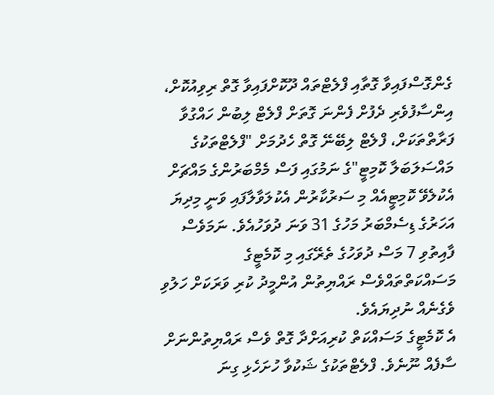ގެންގޮސްފައިވާ ގޮތާއި ފްލެޓްތައް ދޫކޮށްފައިވާ ގޮތް ރިވިއުކޮށް، އިންސާފުވެރި ދެފުށް ފެންނަ ގޮތަށް ފްލެޓް ލިބުން ހައްގުވާ ފަރާތްތަކަށް، ފްލެޓް ލިބޭނޭ ގޮތް ހެދުމަށް "ފްލެޓްތަކުގެ މައްސަލަބަލާ ކޮމިޓީ"ގެ ނަމުގައި ފަސް މެމްބަރުންގެ މައްޗަށް އެކުލެވޭ ކޮމިޓީއެއް މި ސަރުކާރުން އެކުލަވާލާފައި ވަނީ މިދިޔަ އަހަރުގެ ޑިސެމްބަރު މަހުގެ 31 ވަނަ ދުވަހުއެވެ. ނަމަވެސް ފާއިތުވި 7 މަސް ދުވަހުގެ ތެރޭގައި މި ކޮމެޓީގެ މަސައްކަތްތައްވެސް ރައްޔިތުން އުންމީދު ކުރި ވަރަކަށް ހަލުވި ވެގެނެއް ނުދިޔައެވެ.
އެ ކޮމެޓީގެ މަސައްކަތް ކުރިއަށްދާ ގޮތް ވެސް ރައްޔިތުންނަށް ސާފެއް ނޫނެވެ. ފްލެޓްތަކުގެ ޝަކުވާ ހުށަހެޅި ގިނަ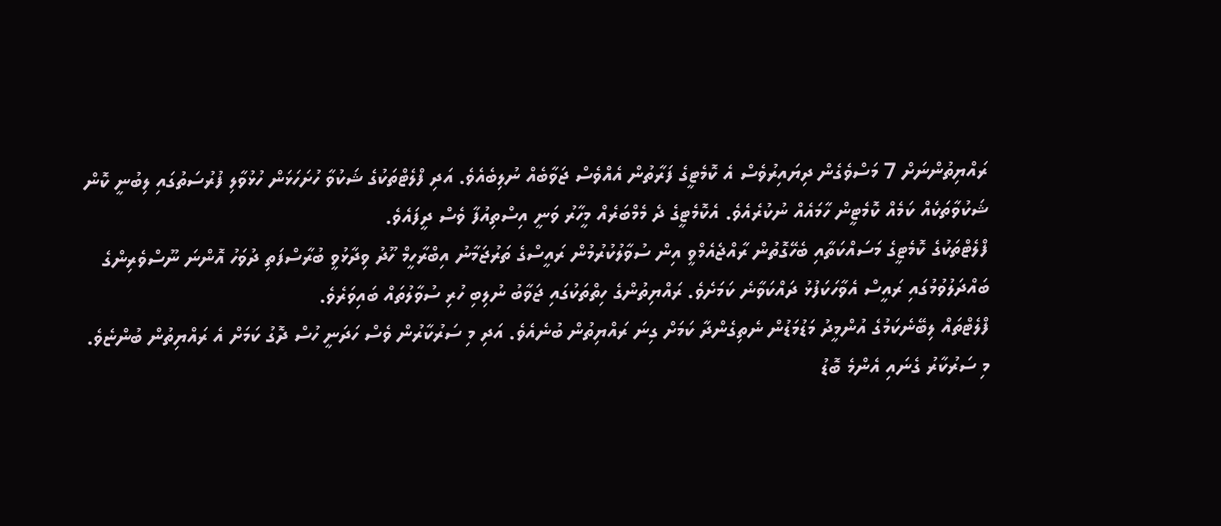ރައްޔިތުންނަށް 7 މަސްވެގެން ދިޔައިރުވެސް އެ ކޮމެޓީގެ ފަރާތުން އެއްވެސް ޖަވާބެއް ނުލިބެއެވެ. އަދި ފްލެޓްތަކުގެ ޝަކުވާ ހުށަހަޅަން ހުޅުވާލި ފުރުސަތުގައި ލިބުނީ ކޮން ޝަކުވާތަކެއް ކަމެއް ކޮމެޓީން ހާމައެއް ނުކުރެއެވެ. އެކޮމެޓީގެ ދެ މެމްބަރެއް މީހާރު ވަނީ އިސްތިއުފާ ވެސް ދީފައެވެ.
ފްލެޓްތަކުގެ ކޮމެޓީގެ މަސައްކަތާއި ބެހޭގޮތުން ރާއްޖެއެމްވީ އިން ސުވާލުކުރުމުން ރައީސްގެ ތަރުޖަމާނު އިބްރާހީމް ހޫދު ވިދާޅުވީ ބުރާސްފަތި ދުވަހު އޮންނަ ނޫސްވެރިންގެ ބައްދަލުވުމުގައި ރައީސް އެވާހަކަފުޅު ދައްކަވާނެ ކަމަށެވެ. ރައްޔިތުންގެ ހިތްތަކުގައި ޖަވާބު ނުލިބި ހުރި ސުވާލުތައް ބައިވަރެވެ.
ފްލެޓްތައް ލިބޭނެކަމުގެ އުންމީދު މަޑުމަޑުން ނެތިގެންދާ ކަމަށް ގިނަ ރައްޔިތުން ބުނެއެވެ. އަދި މި ސަރުކާރުން ވެސް ހަދަނީ ހުސް ދޮގު ކަމަށް އެ ރައްޔިތުން ބުންޏެވެ.
މި ސަރުކާރު ގެނައި އެންމެ ބޮޑު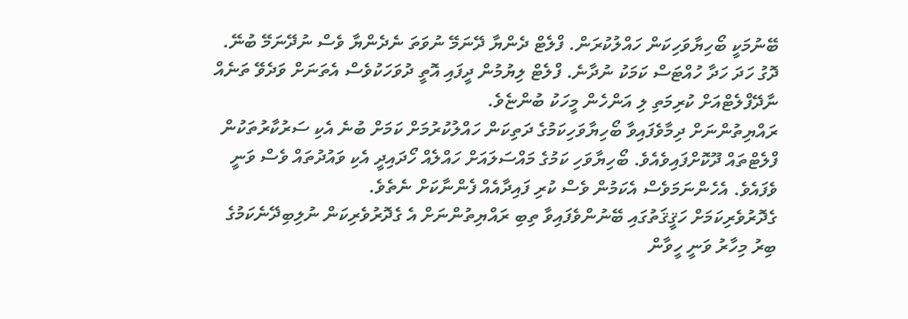ބޭނުމަކީ ބޯހިޔާވަހިކަން ހައްލުކުރަން. ފްލެޓް ދެންޔާ ދޭނަމޭ ނުވަތަ ނެދެންޔާ ވެސް ނުދޭނަމޭ ބުނޭ. ދޮގު ހަދަ ހަދާ ހުއްޓަސް ކަމަކު ނުދާނެ. ފްލެޓް ލިޔުމުން ދީފައި އޮތީ ދުވަހަކުވެސް އެތަނަށް ވަދެވޭ ތަނެއް ނާދޭފްލެޓްއަށް ކުރިމަތި ލި އަންހެން މީހަކު ބުންޏެވެ.
ރައްޔިތުންނަށް ދިމާވެފައިވާ ބޯހިޔާވަހިކަމުގެ ދަތިކަން ހައްލުކުރުމަށް ކަމަށް ބުނެ އެކި ސަރުކާރުތަކުން ފްލެޓްތައް ދޫކޮށްފައިވެއެވެ. ބޯހިޔާވަހި ކަމުގެ މައްސަލައަށް ހައްލެއް ހޯދައިދީ އެކި ވައުދުތައް ވެސް ވަނީ ވެފައެވެ. އެހެންނަމަވެސް އެކަމުން ވެސް ކުރި ފައިދާއެއް ފެންނާކަށް ނެތެވެ.
ގެދޮރުވެރިކަމަށް ހަޤީޤަތުގައި ބޭނުންވެފައިވާ ތިބި ރައްޔިތުންނަށް އެ ގެދޮރުވެރިކަން ނުލިބިދޭނެކަމުގެ ބިރު މިހާރު ވަނީ ހީވާން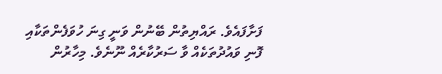ފަށާފައެވެ. ރައްޔިތުން ބޭނުން ވަނީ ގިނަ ހުވަފެންތަކާއި ފޮނި ވައުދުތަކެއް ވާ ސަރުކާރެއް ނޫނެވެ. މިހާރުން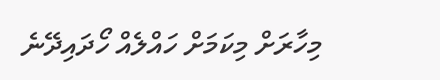މިހާރަށް މިކަމަށް ހައްލެއް ހޯދައިދޭނެ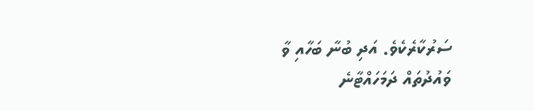ސަރުކާރެކެވެ. އަދި ބުނާ ބަހާއި ވާ ވައުދުތައް ދަމަހައްޓާނެ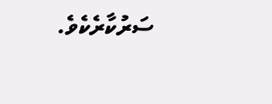ސަރުކާރެކެވެ.